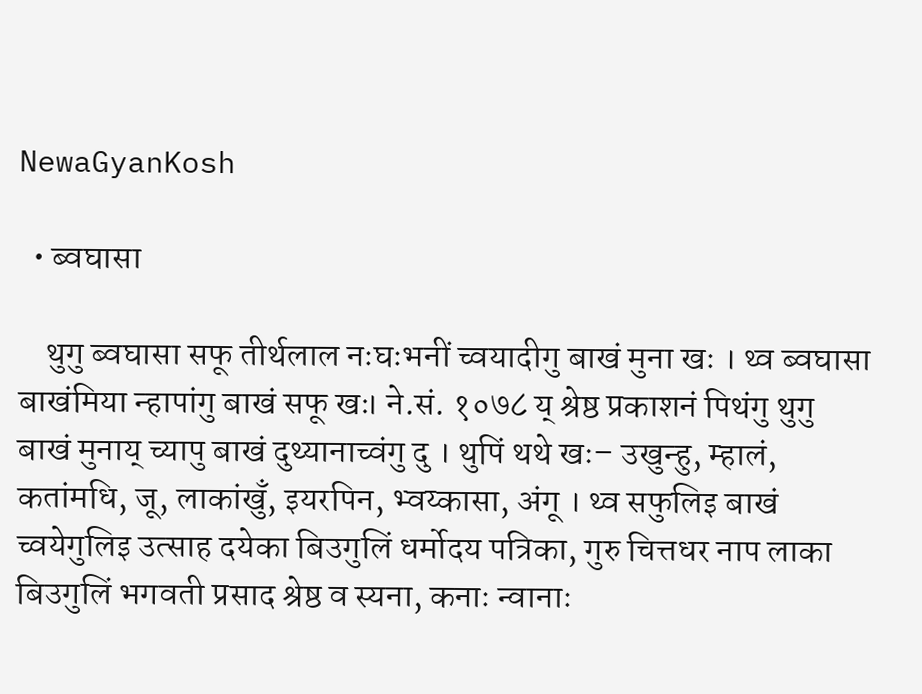NewaGyanKosh

  • ब्वघासा

    थुगु ब्वघासा सफू तीर्थलाल नःघःभनीं च्वयादीगु बाखं मुना खः । थ्व ब्वघासा बाखंमिया न्हापांगु बाखं सफू खः। ने.सं. १०७८ य् श्रेष्ठ प्रकाशनं पिथंगु थुगु बाखं मुनाय् च्यापु बाखं दुथ्यानाच्वंगु दु । थुपिं थथे खः– उखुन्हु, म्हालं, कतांमधि, जू, लाकांखुँ, इयरपिन, भ्वय्कासा, अंगू । थ्व सफुलिइ बाखं च्वयेगुलिइ उत्साह दयेका बिउगुलिं धर्मोदय पत्रिका, गुरु चित्तधर नाप लाका बिउगुलिं भगवती प्रसाद श्रेष्ठ व स्यना, कनाः न्वानाः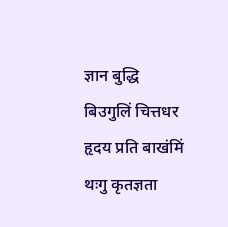ज्ञान बुद्धि बिउगुलिं चित्तधर हृदय प्रति बाखंमिं थःगु कृतज्ञता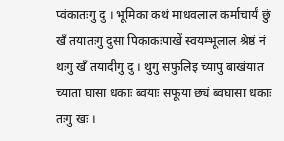प्वंकातःगु दु । भूमिका कथं माधवलाल कर्माचार्यं छुं खँ तयातःगु दुसा पिकाकःपाखें स्वयम्भूलाल श्रेष्ठं नं थःगु खँ तयादीगु दु । थुगु सफुलिइ च्यापु बाखंयात च्याता घासा धकाः ब्वयाः सफूया छ्यं ब्वघासा धकाः तःगु खः ।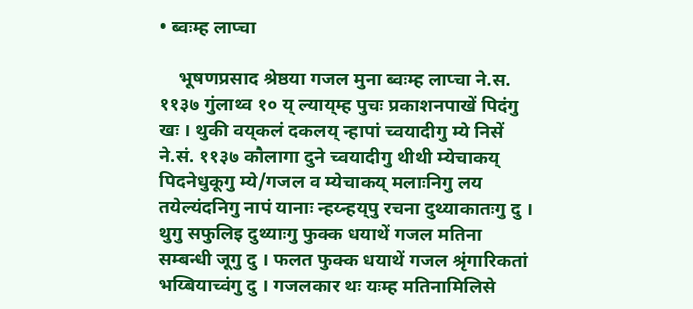• ब्वःम्ह लाप्चा

    भूषणप्रसाद श्रेष्ठया गजल मुना ब्वःम्ह लाप्चा ने.स. ११३७ गुंलाथ्व १० य् ल्याय्‌म्ह पुचः प्रकाशनपाखें पिदंगु खः । थुकी वय्‌कलं दकलय् न्हापां च्वयादीगु म्ये निसें ने.सं. ११३७ कौलागा दुने च्वयादीगु थीथी म्येचाकय् पिदनेधुकूगु म्ये/गजल व म्येचाकय् मलाःनिगु लय तयेल्यंदनिगु नापं यानाः न्हय्न्हय्‌पु रचना दुथ्याकातःगु दु । थुगु सफुलिइ दुथ्याःगु फुक्क धयाथें गजल मतिना सम्बन्धी जूगु दु । फलत फुक्क धयाथें गजल श्रृंगारिकतां भय्बियाच्वंगु दु । गजलकार थः यःम्ह मतिनामिलिसे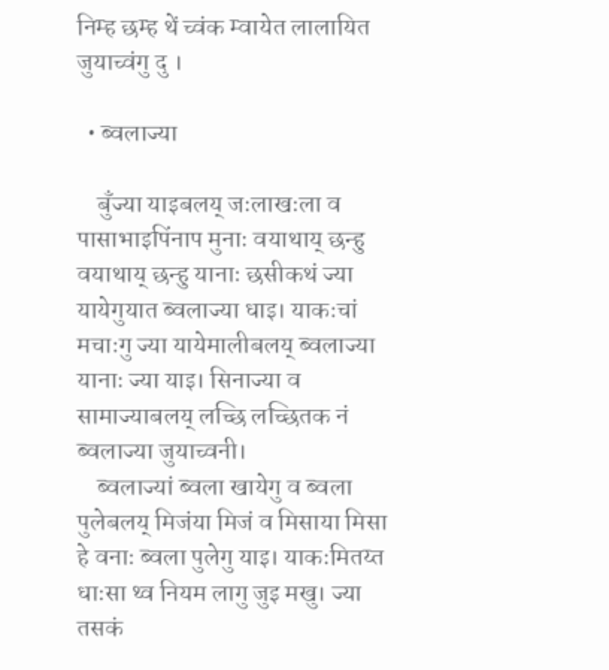निम्ह छम्ह थें च्वंक म्वायेत लालायित जुयाच्वंगु दु ।

  • ब्वलाज्या

    बुँज्या याइबलय् जःलाखःला व पासाभाइपिंनाप मुनाः वयाथाय् छन्हु वयाथाय् छन्हु यानाः छसीकथं ज्या यायेगुयात ब्वलाज्या धाइ। याकःचां मचाःगु ज्या यायेमालीबलय् ब्वलाज्या यानाः ज्या याइ। सिनाज्या व सामाज्याबलय् लच्छि लच्छितक नं ब्वलाज्या जुयाच्वनी।
    ब्वलाज्यां ब्वला खायेगु व ब्वला पुलेबलय् मिजंया मिजं व मिसाया मिसा हे वनाः ब्वला पुलेगु याइ। याकःमितय्त धाःसा थ्व नियम लागु जुइ मखु। ज्या तसकं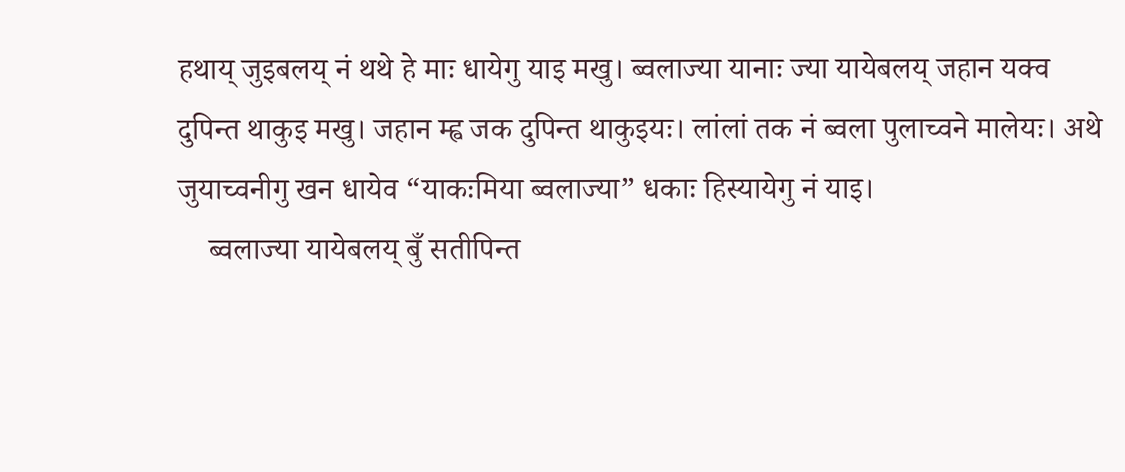हथाय् जुइबलय् नं थथे हे माः धायेगु याइ मखु। ब्वलाज्या यानाः ज्या यायेबलय् जहान यक्व दुपिन्त थाकुइ मखु। जहान म्ह्व जक दुपिन्त थाकुइयः। लांलां तक नं ब्वला पुलाच्वने मालेयः। अथे जुयाच्वनीगु खन धायेव “याकःमिया ब्वलाज्या” धकाः हिस्यायेगु नं याइ।
    ब्वलाज्या यायेबलय् बुँ सतीपिन्त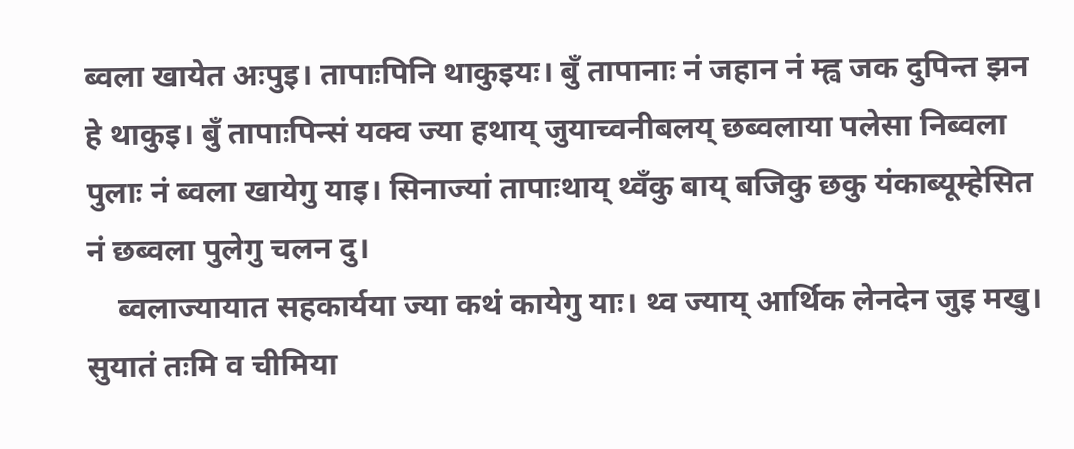ब्वला खायेत अःपुइ। तापाःपिनि थाकुइयः। बुँ तापानाः नं जहान नं म्ह्व जक दुपिन्त झन हे थाकुइ। बुँ तापाःपिन्सं यक्व ज्या हथाय् जुयाच्वनीबलय् छब्वलाया पलेसा निब्वला पुलाः नं ब्वला खायेगु याइ। सिनाज्यां तापाःथाय् थ्वँकु बाय् बजिकु छकु यंकाब्यूम्हेसित नं छब्वला पुलेगु चलन दु।
    ब्वलाज्यायात सहकार्यया ज्या कथं कायेगु याः। थ्व ज्याय् आर्थिक लेनदेन जुइ मखु। सुयातं तःमि व चीमिया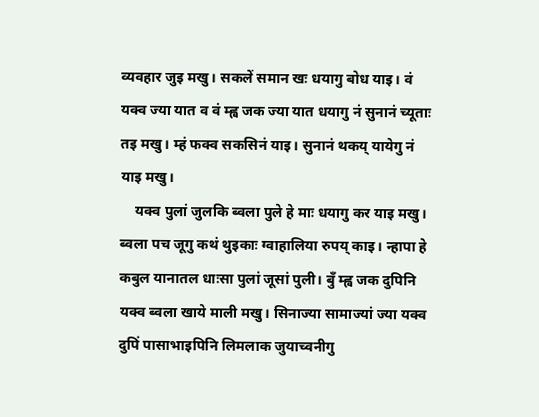व्यवहार जुइ मखु। सकलें समान खः धयागु बोध याइ। वं यक्व ज्या यात व वं म्ह्व जक ज्या यात धयागु नं सुनानं च्यूताः तइ मखु। म्हं फक्व सकसिनं याइ। सुनानं थकय् यायेगु नं याइ मखु।
    यक्व पुलां जुलकि ब्वला पुले हे माः धयागु कर याइ मखु। ब्वला पच जूगु कथं थुइकाः ग्वाहालिया रुपय् काइ। न्हापा हे कबुल यानातल धाःसा पुलां जूसां पुली। बुँ म्ह्व जक दुपिनि यक्व ब्वला खाये माली मखु। सिनाज्या सामाज्यां ज्या यक्व दुपिं पासाभाइपिनि लिमलाक जुयाच्वनीगु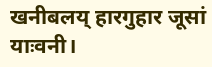खनीबलय् हारगुहार जूसां याःवनी।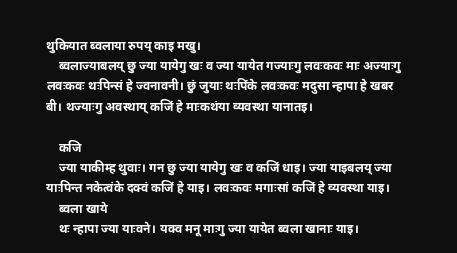थुकियात ब्वलाया रुपय् काइ मखु।
    ब्वलाज्याबलय् छु ज्या यायेगु खः व ज्या यायेत गज्याःगु लवःकवः माः अज्याःगु लवःकवः थःपिन्सं हे ज्वनावनी। छुं जुयाः थःपिंके लवःकवः मदुसा न्हापा हे खबर बी। थज्याःगु अवस्थाय् कजिं हे माःकथंया व्यवस्था यानातइ।

    कजि
    ज्या याकीम्ह थुवाः। गन छु ज्या यायेगु खः व कजिं धाइ। ज्या याइबलय् ज्या याःपिन्त नकेत्वंके दक्वं कजिं हे याइ। लवःकवः मगाःसां कजिं हे व्यवस्था याइ।
    ब्वला खाये
    थः न्हापा ज्या याःवने। यक्व मनू माःगु ज्या यायेत ब्वला खानाः याइ।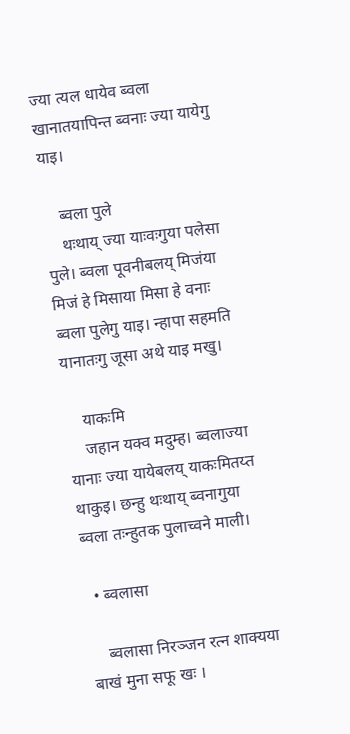ज्या त्यल धायेव ब्वला खानातयापिन्त ब्वनाः ज्या यायेगु याइ।

    ब्वला पुले
    थःथाय् ज्या याःवःगुया पलेसा पुले। ब्वला पूवनीबलय् मिजंया मिजं हे मिसाया मिसा हे वनाः ब्वला पुलेगु याइ। न्हापा सहमति यानातःगु जूसा अथे याइ मखु।

    याकःमि
    जहान यक्व मदुम्ह। ब्वलाज्या यानाः ज्या यायेबलय् याकःमितय्त थाकुइ। छन्हु थःथाय् ब्वनागुया ब्वला तःन्हुतक पुलाच्वने माली।

  • ब्वलासा

    ब्वलासा निरञ्जन रत्न शाक्यया बाखं मुना सफू खः ।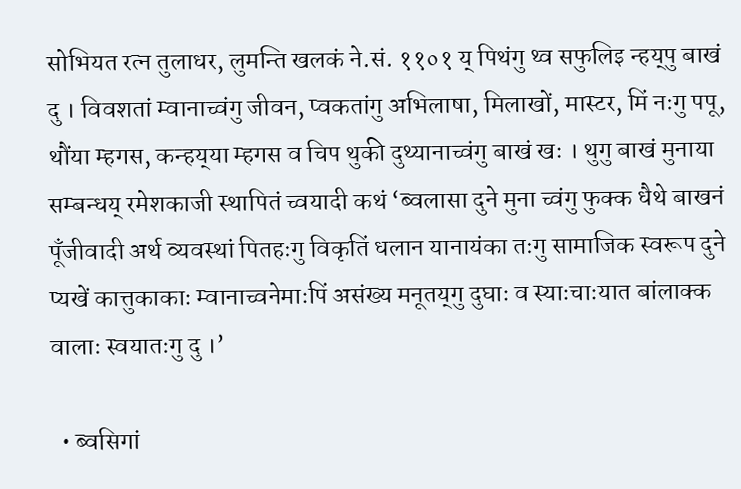सोभियत रत्न तुलाधर, लुमन्ति खलकं ने.सं. ११०१ य् पिथंगु थ्व सफुलिइ न्हय्‌पु बाखं दु । विवशतां म्वानाच्वंगु जीवन, प्वकतांगु अभिलाषा, मिलाखों, मास्टर, मिं नःगु पपू, थौंया म्हगस, कन्हय्‌या म्हगस व चिप थुकी दुथ्यानाच्वंगु बाखं खः । थुगु बाखं मुनाया सम्बन्धय् रमेशकाजी स्थापितं च्वयादी कथं ‘ब्वलासा दुने मुना च्वंगु फुक्क धैथे बाखनं पूँजीवादी अर्थ व्यवस्थां पितहःगु विकृतिं धलान यानायंका तःगु सामाजिक स्वरूप दुने प्यखें कात्तुकाकाः म्वानाच्वनेमाःपिं असंख्य मनूतय्‌गु दुघाः व स्याःचाःयात बांलाक्क वालाः स्वयातःगु दु ।’

  • ब्वसिगां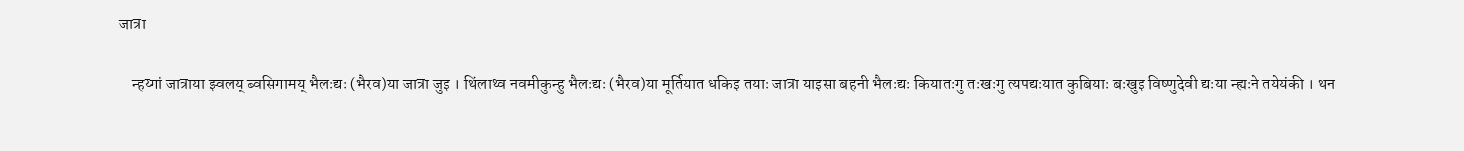जात्रा

    न्हय्गां जात्राया झ्वलय् ब्वसिगामय् भैलःद्यः (भैरव)या जात्रा जुइ । थिंलाथ्व नवमीकुन्हु भैलःद्यः (भैरव)या मूर्तियात धकिइ तयाः जात्रा याइसा बहनी भैलःद्यः कियातःगु तःखःगु त्यपद्यःयात कुबियाः बःखुइ विष्णुदेवी द्यःया न्ह्यःने तयेयंकी । थन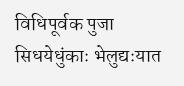विधिपूर्वक पुजा सिधयेधुंकाः भेलुद्यःयात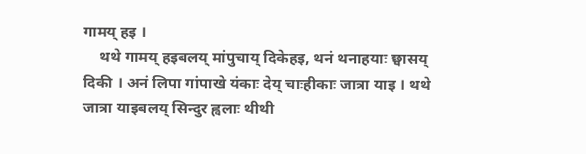गामय् हइ ।
    थथे गामय् हइबलय् मांपुचाय् दिकेहइ, थनं थनाहयाः छ्वासय् दिकी । अनं लिपा गांपाखे यंकाः देय् चाःहीकाः जात्रा याइ । थथे जात्रा याइबलय् सिन्दुर ह्वलाः थीथी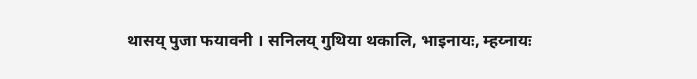थासय् पुजा फयावनी । सनिलय् गुथिया थकालि, भाइनायः, म्हय्नायः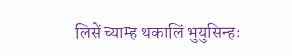लिसें च्याम्ह थकालिं भुयुसिन्हः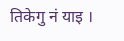तिकेगु नं याइ ।